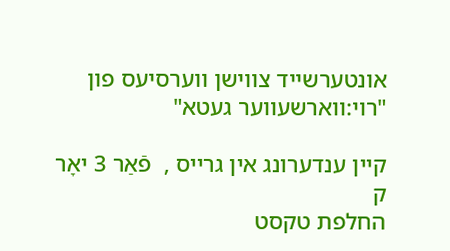אונטערשייד צווישן ווערסיעס פון "רוי:ווארשעווער געטא"

קיין ענדערונג אין גרייס ,  פֿאַר 3 יאָר
ק
החלפת טקסט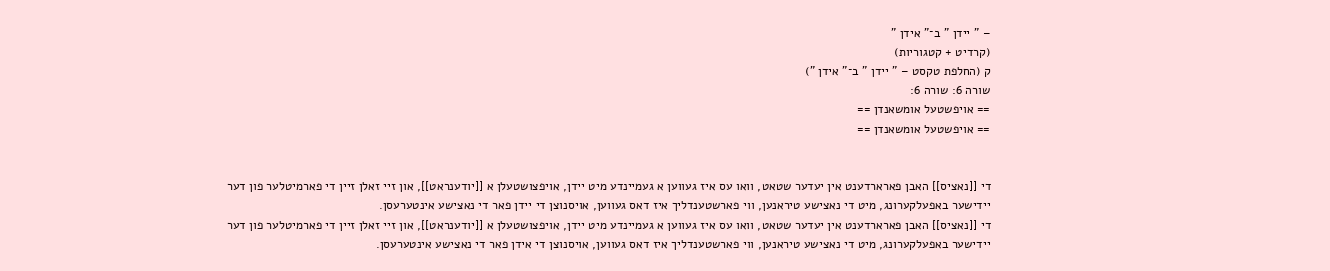– " יידן " ב־" אידן "
(קרדיט + קטגוריות)
ק (החלפת טקסט – " יידן " ב־" אידן ")
שורה 6: שורה 6:
== אויפשטעל אומשאנדן ==
== אויפשטעל אומשאנדן ==


די [[נאציס]] האבן פארארדענט אין יעדער שטאט, וואו עס איז געווען א געמיינדע מיט יידן, אויפצושטעלן א [[יודענראט]], און זיי זאלן זיין די פארמיטלער פון דער יידישער באפעלקערונג, מיט די נאצישע טיראנען, ווי פארשטענדליך איז דאס געווען, אויסנוצן די יידן פאר די נאצישע אינטערעסן.
די [[נאציס]] האבן פארארדענט אין יעדער שטאט, וואו עס איז געווען א געמיינדע מיט יידן, אויפצושטעלן א [[יודענראט]], און זיי זאלן זיין די פארמיטלער פון דער יידישער באפעלקערונג, מיט די נאצישע טיראנען, ווי פארשטענדליך איז דאס געווען, אויסנוצן די אידן פאר די נאצישע אינטערעסן.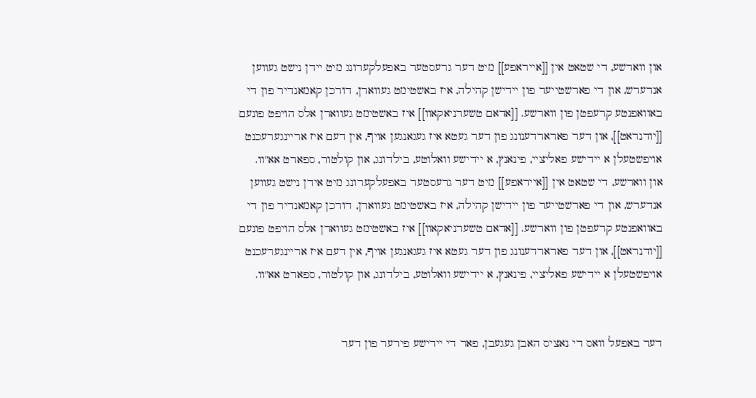און ווארשע, די שטאט אין [[אייראפע]] מיט דער גרעסטער באפעלקערונג מיט יידן נישט געווען אנדערש, און די פארשטייער פון יידישן קהילה, איז באשטימט געווארן, דורכן קאמאנדיר פון די באוואפנטע קרעפטן פון ווארשע. [[אדאם טשערניאקאוו]] איז באשטימט געווארן אלס הויפט פונעם [[יודנראט]], און דער פארארדענונג פון דער געטא איז געגאנגען אויף, אין דעם איז אריינגערעכנט אויפשטעלן א יידישע פאליציי, פינאנץ, א יידישע וואלוטע, בילדונג, און קולטור, ספארט אא"וו.
און ווארשע, די שטאט אין [[אייראפע]] מיט דער גרעסטער באפעלקערונג מיט אידן נישט געווען אנדערש, און די פארשטייער פון יידישן קהילה, איז באשטימט געווארן, דורכן קאמאנדיר פון די באוואפנטע קרעפטן פון ווארשע. [[אדאם טשערניאקאוו]] איז באשטימט געווארן אלס הויפט פונעם [[יודנראט]], און דער פארארדענונג פון דער געטא איז געגאנגען אויף, אין דעם איז אריינגערעכנט אויפשטעלן א יידישע פאליציי, פינאנץ, א יידישע וואלוטע, בילדונג, און קולטור, ספארט אא"וו.


דער באפעל וואס די נאציס האבן געגעבן, פאר די יידישע פירער פון דער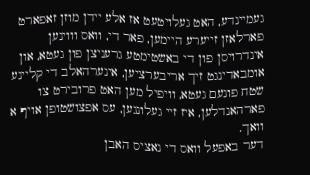געמיינדע, האט געלויטעט אז אלע יידן מוזן זאפארט פארלאזן זייערע היימען, פאר די, וואס וווינען אינדרויסן פון די באשטימטע גרעניצן פון געטא, און אומבאדינגט זיך אריבערציען, אינערהאלב די קליינע שטח פונעם געטא, וויפיל מען האט פרובירט צו פארהאנדלען, איז זיי געלונגען, עס אפצושטופן אויף א וואך.
דער באפעל וואס די נאציס האבן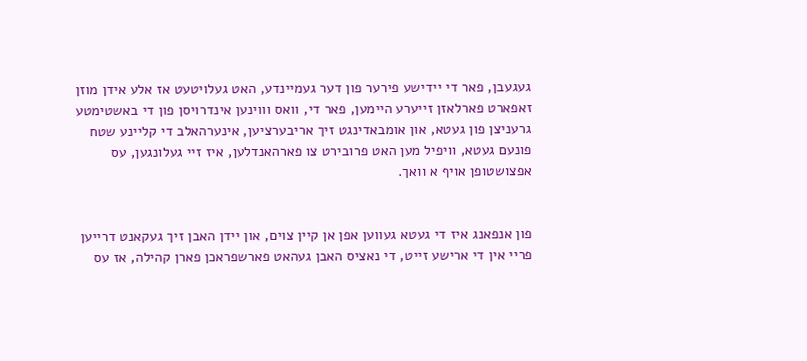געגעבן, פאר די יידישע פירער פון דער געמיינדע, האט געלויטעט אז אלע אידן מוזן זאפארט פארלאזן זייערע היימען, פאר די, וואס וווינען אינדרויסן פון די באשטימטע גרעניצן פון געטא, און אומבאדינגט זיך אריבערציען, אינערהאלב די קליינע שטח פונעם געטא, וויפיל מען האט פרובירט צו פארהאנדלען, איז זיי געלונגען, עס אפצושטופן אויף א וואך.


פון אנפאנג איז די געטא געווען אפן אן קיין צוים, און יידן האבן זיך געקאנט דרייען פריי אין די ארישע זייט, די נאציס האבן געהאט פארשפראכן פארן קהילה, אז עס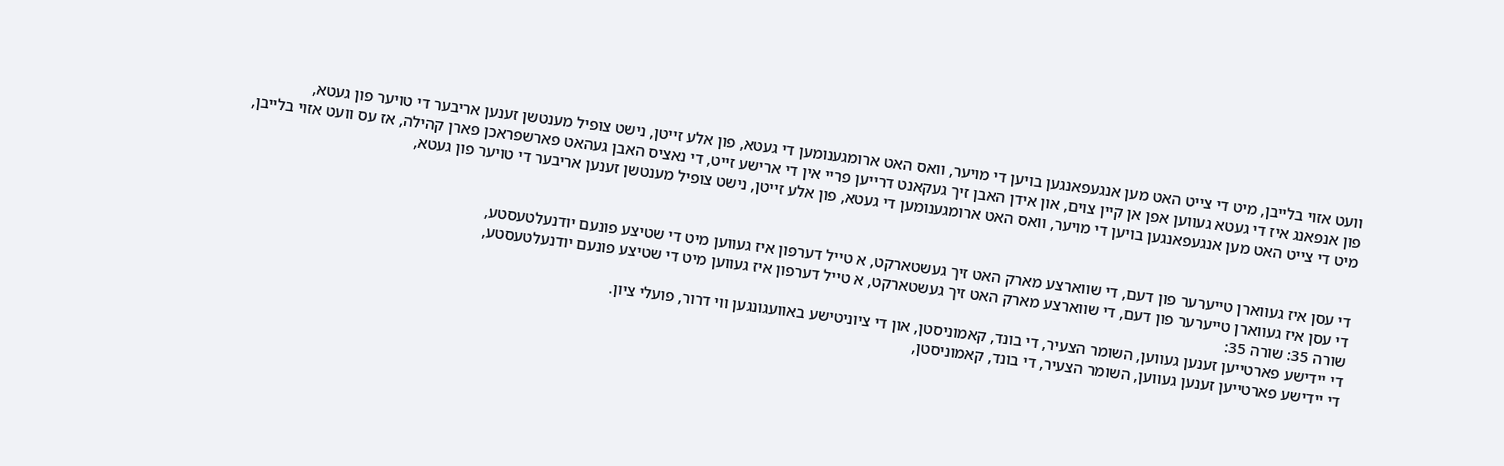וועט אזוי בלייבן, מיט די צייט האט מען אנגעפאנגען בויען די מויער, וואס האט ארומגענומען די געטא, פון אלע זייטן, נישט צופיל מענטשן זענען אריבער די טויער פון געטא,
פון אנפאנג איז די געטא געווען אפן אן קיין צוים, און אידן האבן זיך געקאנט דרייען פריי אין די ארישע זייט, די נאציס האבן געהאט פארשפראכן פארן קהילה, אז עס וועט אזוי בלייבן, מיט די צייט האט מען אנגעפאנגען בויען די מויער, וואס האט ארומגענומען די געטא, פון אלע זייטן, נישט צופיל מענטשן זענען אריבער די טויער פון געטא,


די עסן איז געווארן טייערער פון דעם, די שווארצע מארק האט זיך געשטארקט, א טייל דערפון איז געווען מיט די שטיצע פונעם יודנעלטעסטע,
די עסן איז געווארן טייערער פון דעם, די שווארצע מארק האט זיך געשטארקט, א טייל דערפון איז געווען מיט די שטיצע פונעם יודנעלטעסטע,
שורה 35: שורה 35:
די יידישע פארטייען זענען געווען, השומר הצעיר, די בונד, קאמוניסטן, און די ציוניטישע באוועגונגען ווי דרור, פועלי ציון.
די יידישע פארטייען זענען געווען, השומר הצעיר, די בונד, קאמוניסטן,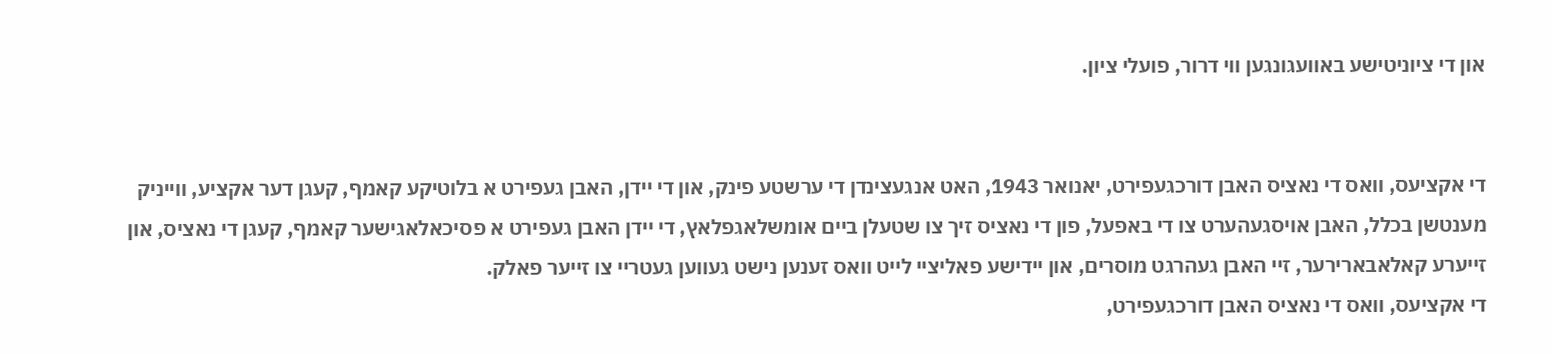און די ציוניטישע באוועגונגען ווי דרור, פועלי ציון.


די אקציעס, וואס די נאציס האבן דורכגעפירט, יאנואר 1943, האט אנגעצינדן די ערשטע פינק, און די יידן, האבן געפירט א בלוטיקע קאמף, קעגן דער אקציע, ווייניק מענטשן בכלל, האבן אויסגעהערט צו די באפעל, פון די נאציס זיך צו שטעלן ביים אומשלאגפלאץ, די יידן האבן געפירט א פסיכאלאגישער קאמף, קעגן די נאציס, און זייערע קאלאבארירער, זיי האבן געהרגט מוסרים, און יידישע פאליציי לייט וואס זענען נישט געווען געטריי צו זייער פאלק.
די אקציעס, וואס די נאציס האבן דורכגעפירט,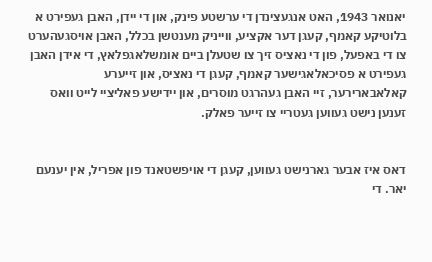יאנואר 1943, האט אנגעצינדן די ערשטע פינק, און די יידן, האבן געפירט א בלוטיקע קאמף, קעגן דער אקציע, ווייניק מענטשן בכלל, האבן אויסגעהערט צו די באפעל, פון די נאציס זיך צו שטעלן ביים אומשלאגפלאץ, די אידן האבן געפירט א פסיכאלאגישער קאמף, קעגן די נאציס, און זייערע קאלאבארירער, זיי האבן געהרגט מוסרים, און יידישע פאליציי לייט וואס זענען נישט געווען געטריי צו זייער פאלק.


דאס איז אבער גארנישט געווען, קעגן די אויפשטאנד פון אפריל, אין יענעם יאר. די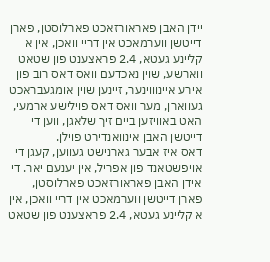יידן האבן פאראורזאכט פארלוסטן, פארן דייטשן ווערמאכט אין דריי וואכן, אין א קליינע געטא, 2.4 פראצענט פון שטאט ווארשע, שוין נאכדעם וואס דאס רוב פון אירע איינוווינער, זיינען שוין אומגעבראכט געווארן, מער וואס דאס פוילישע ארמעי, האט באוויזען ביים זיך שלאגן, ווען די דייטשן האבן אינוואנדירט פוילן.
דאס איז אבער גארנישט געווען, קעגן די אויפשטאנד פון אפריל, אין יענעם יאר. די אידן האבן פאראורזאכט פארלוסטן, פארן דייטשן ווערמאכט אין דריי וואכן, אין א קליינע געטא, 2.4 פראצענט פון שטאט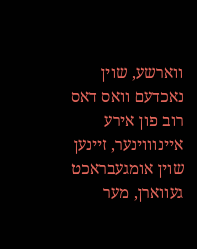ווארשע, שוין נאכדעם וואס דאס רוב פון אירע איינוווינער, זיינען שוין אומגעבראכט געווארן, מער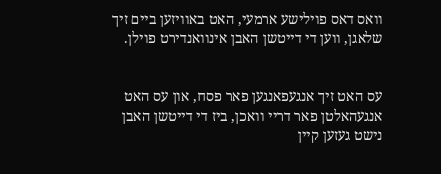וואס דאס פוילישע ארמעי, האט באוויזען ביים זיך שלאגן, ווען די דייטשן האבן אינוואנדירט פוילן.


עס האט זיך אנגעפאנגען פאר פסח, און עס האט אנגעהאלטן פאר דריי וואכן, ביז די דייטשן האבן נישט געזען קיין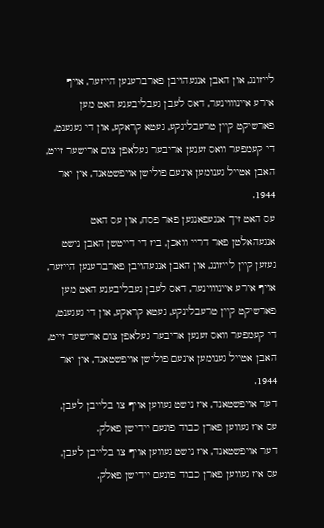לייזונג, און האבן אנגעהויבן פארברענען הייזער, אויף אירע איינוווינער, דאס לעבן געבליבענע האט מען פארשיקט קיין טרעבלינקע, געטא קראקע, און די געגענט, די קעמפער וואס זענען אריבער געלאפן צום ארישער זייט, האבן אטייל גענומען אינעם פולישן אויפשטאנד, אין יאר 1944.
עס האט זיך אנגעפאנגען פאר פסח, און עס האט אנגעהאלטן פאר דריי וואכן, ביז די דייטשן האבן נישט געזען קיין לייזונג, און האבן אנגעהויבן פארברענען הייזער, אויף אירע איינוווינער, דאס לעבן געבליבענע האט מען פארשיקט קיין טרעבלינקע, געטא קראקע, און די געגענט, די קעמפער וואס זענען אריבער געלאפן צום ארישער זייט, האבן אטייל גענומען אינעם פולישן אויפשטאנד, אין יאר 1944.
דער אויפשטאנד, איז נישט געווען אויף צו בלייבן לעבן, עס איז געווען פארן כבוד פונעם יידישן פאלק.
דער אויפשטאנד, איז נישט געווען אויף צו בלייבן לעבן, עס איז געווען פארן כבוד פונעם יידישן פאלק.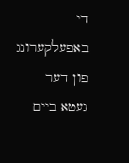די באפעלקערונג פון דער געטא ביים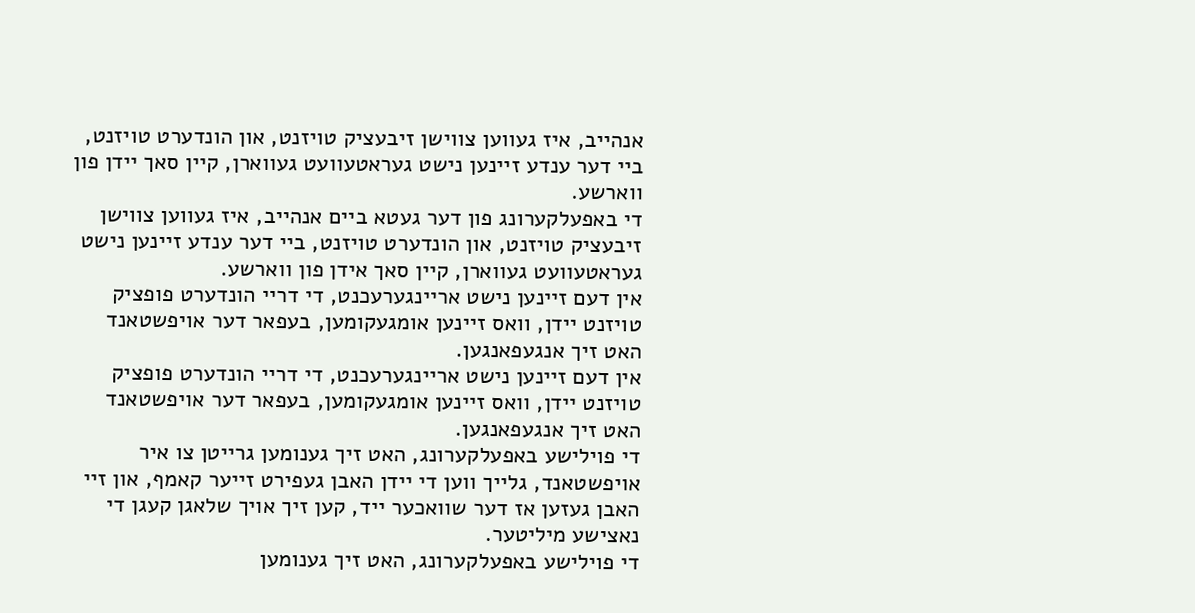אנהייב, איז געווען צווישן זיבעציק טויזנט, און הונדערט טויזנט, ביי דער ענדע זיינען נישט געראטעוועט געווארן, קיין סאך יידן פון ווארשע.
די באפעלקערונג פון דער געטא ביים אנהייב, איז געווען צווישן זיבעציק טויזנט, און הונדערט טויזנט, ביי דער ענדע זיינען נישט געראטעוועט געווארן, קיין סאך אידן פון ווארשע.
אין דעם זיינען נישט אריינגערעכנט, די דריי הונדערט פופציק טויזנט יידן, וואס זיינען אומגעקומען, בעפאר דער אויפשטאנד האט זיך אנגעפאנגען.
אין דעם זיינען נישט אריינגערעכנט, די דריי הונדערט פופציק טויזנט יידן, וואס זיינען אומגעקומען, בעפאר דער אויפשטאנד האט זיך אנגעפאנגען.
די פוילישע באפעלקערונג, האט זיך גענומען גרייטן צו איר אויפשטאנד, גלייך ווען די יידן האבן געפירט זייער קאמף, און זיי האבן געזען אז דער שוואכער ייד, קען זיך אויך שלאגן קעגן די נאצישע מיליטער.
די פוילישע באפעלקערונג, האט זיך גענומען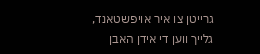גרייטן צו איר אויפשטאנד, גלייך ווען די אידן האבן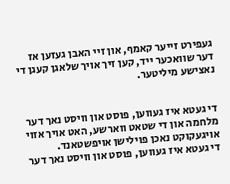געפירט זייער קאמף, און זיי האבן געזען אז דער שוואכער ייד, קען זיך אויך שלאגן קעגן די נאצישע מיליטער.


די געטא איז געווען, פוסט און וויסט נאך דער מלחמה און די שטאט ווארשע, האט אויך אזוי אויגעקוקט נאכן פוילישן אויפשטאנד.
די געטא איז געווען, פוסט און וויסט נאך דער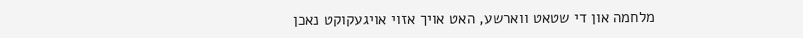מלחמה און די שטאט ווארשע, האט אויך אזוי אויגעקוקט נאכן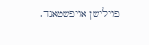פוילישן אויפשטאנד.